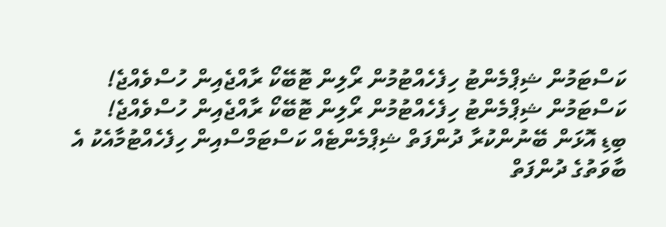ކަސްޓަމުން ޝިޕްމެންޓު ހިފެހެއްޓުމުން ރޯލިން ޓޮބޭކޯ ރާއްޖެއިން ހުސްވެއްޖެ! ކަސްޓަމުން ޝިޕްމެންޓު ހިފެހެއްޓުމުން ރޯލިން ޓޮބޭކޯ ރާއްޖެއިން ހުސްވެއްޖެ!
ބިޑި އޮޅަން ބޭނުންކުރާ ދުންފަތް ޝިޕްމެންޓެއް ކަސްޓަމްސްއިން ހިފެހެއްޓުމާއެކު އެ ބާވަތުގެ ދުންފަތް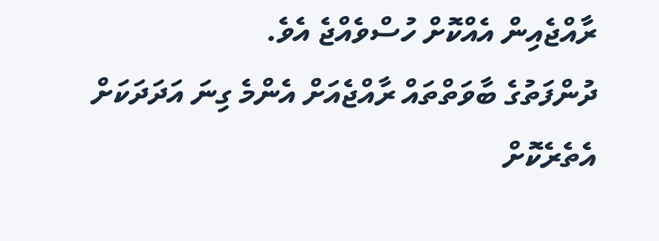ރާއްޖެއިން އެއްކޮށް ހުސްވެއްޖެ އެވެ.
ދުންފަތުގެ ބާވަތްތައް ރާއްޖެއަށް އެންމެ ގިނަ އަދަދަކަށް އެތެރެކޮށް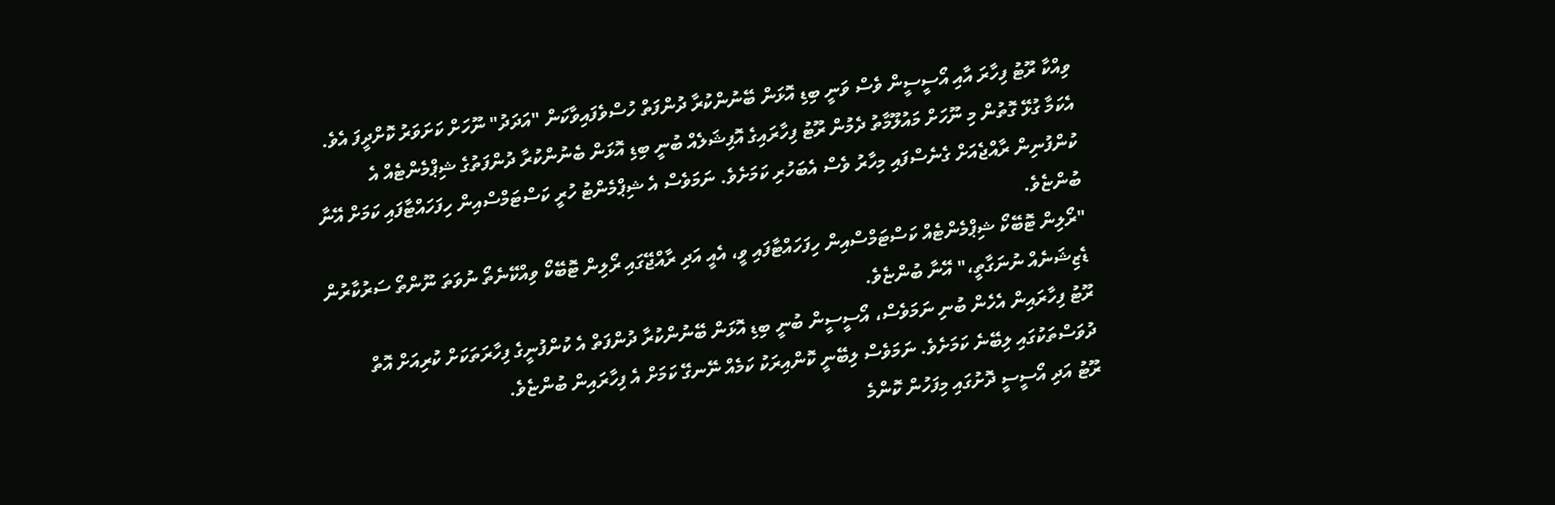ވިއްކާ ރޫޓު ފިހާރަ އާއި އޯސީސީން ވެސް ވަނީ ބިޑި އޮޅަން ބޭނުންކުރާ ދުންފަތް ހުސްވެފައިވާކަން "އަދަދު" ނޫހަށް ކަށަވަރު ކޮށްދީފަ އެވެ.
އެކަމާ ގުޅޭ ގޮތުން މި ނޫހަށް މައުލޫމާތު ދެމުން ރޫޓު ފިހާރައިގެ އޮފިޝަލެއް ބުނީ ބިޑި އޮޅަން ބެނުންކުރާ ދުންފަތުގެ ޝިޕްމެންޓެއް އެ ކުންފުނިން ރާއްޖެއަށް ގެނެސްފައި މިހާރު ވެސް އެބަހުރި ކަމަށެވެ. ނަމަވެސް އެ ޝިޕްމެންޓު ހުރީ ކަސްޓަމްސްއިން ހިފަހައްޓާފައި ކަމަށް އޭނާ ބުންޏެވެ.
"ރޯލިން ޓޮބޭކޯ ޝިޕްމެންޓެއް ކަސްޓަމްސްއިން ހިފަހައްޓާފައި ވީ، އެއީ އަދި ރާއްޖޭގައި ރޯލިން ޓޮބޭކޯ ވިއްކޭނެތޯ ނުވަތަ ނޫންތޯ ސަރުކާރުން ޑެޒިޝަނެއް ނުނަގާތީ،" އޭނާ ބުންޏެވެ.
ރޫޓު ފިހާރައިން އެހެން ބުނި ނަމަވެސް، އޯސީސީން ބުނީ ބިޑި އޮޅަން ބޭނުންކުރާ ދުންފަތް އެ ކުންފުނީގެ ފިހާރަތަކަށް ކުރިއަށް އޮތް ދުވަސްތަކުގައި ލިބޭނެ ކަމަށެވެ. ނަމަވެސް ލިބޭނީ ކޮންއިރަކު ކަމެއް ނޭނގޭ ކަމަށް އެ ފިހާރައިން ބުންޏެވެ.
ރޫޓު އަދި އޯސީސީ ދޮށުގައި މިފަހުން ކޮންމެ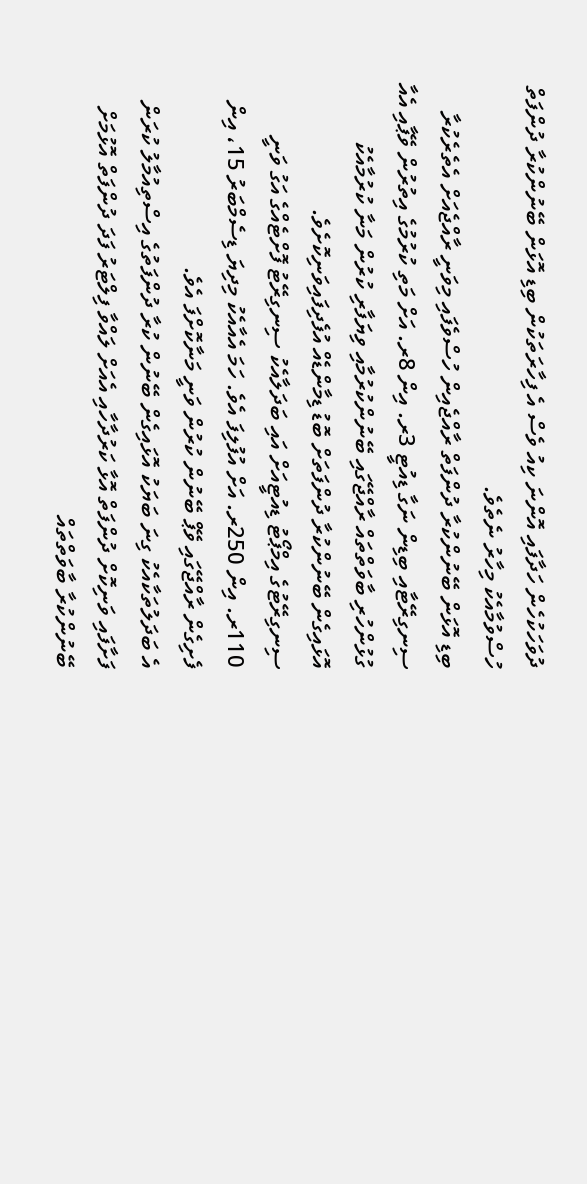ދުވަހަކުހެން ހަދާފައި އޮންނަ ކިއު ވެސް އެ ފިހާރަތަކުން ބިޑި އޮޅަން ބޭނުންކުރާ ދުންފަތް ހުސްވުމާއެކު މިހާރު ނެތެވެ.
ބިޑި އޮޅަން ބޭނުންކުރާ ދުންފަތް ރާއްޖެއިން ހުސްވެފައި މިވަނީ ރާއްޖެއަށް އެތެރެކުރާ ސިނގިރޭޓާއި ބިޑިން ނަގާ ޑިއުޓީ 3ރ. އިން 8ރ. އަށް މަތި ކުރުމުގެ އިތުރުން ވޭޕާއި އެއާ ގުޅުންހުރި ބާވަތްތައް ރާއްޖޭގައި ބޭނުންކުރުމާއި ވިޔަފާރި ކުރުން މަނާ ކުރުމާއެކު އޮޅައިގެން ބޭނުންކުރާ ދުންފަތަށް ބޮޑު ޑިމާންޑެއް އުފެދިފައިވަނިކޮށެވެ.
ސިނގިރޭޓުގެ އިމްޕޯޓު ޑިއުޓީއަށް އައި ބަދަލާއެކު ސިނގިރޭޓު ފޮށްޓެއްގެ އަގު ވަނީ 110ރ. އިން 250ރ. އަށް އުފުލިފަ އެވެ. ހަމަ އެއާއެކު މިދިޔަ ޑިސެމްބަރު 15، އިން ފެށިގެން ރާއްޖޭގައި ވޭޕް ބޭނުން ކުރުން ވަނީ މަނާކޮށްފަ އެވެ.
އެ ބަދަލުތަކާއެކު ގިނަ ބަޔަކު އޮޅައިގެން ބޭނުން ކުރާ ދުންފަތުގެ އިސްތިއުމާލު ކުރަން ފަށާފައި ވަނިކޮށް ދުންފަތް އޮޅާ ކަރުދާހާއި އެއަށް ލައްވާ ފިލްޓަރު ފަދަ ދުންފަތް އޮޅުމަށް ބޭނުންކުރާ ބާވަތްތައް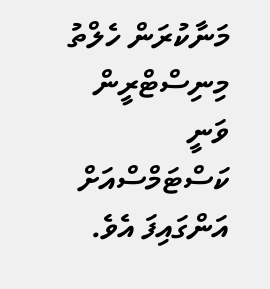މަނާކުރަން ހެލްތު މިނިސްޓްރީން ވަނީ ކަސްޓަމްސްއަށް އަންގައިފަ އެވެ.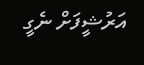އަރުޝީފަށް ނެގީ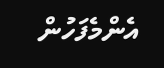އެންމެފަހުން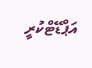އަޕްޑޭޓްކުރީ